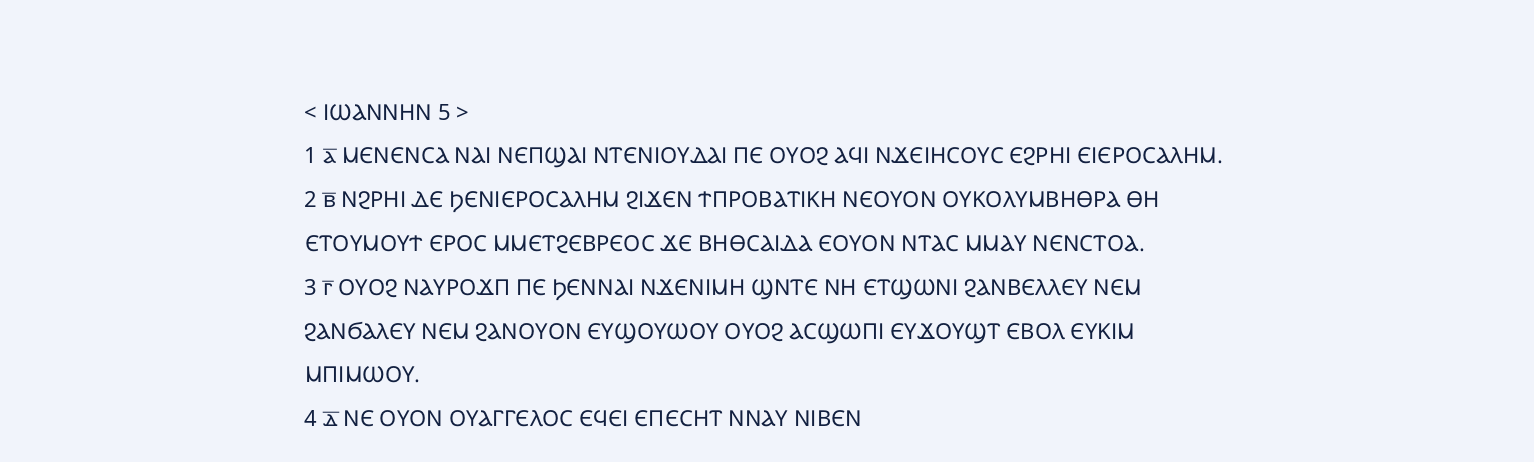< ⲒⲰⲀⲚⲚⲎⲚ 5 >
1 ⲁ̅ ⲘⲈⲚⲈⲚⲤⲀ ⲚⲀⲒ ⲚⲈⲠϢⲀⲒ ⲚⲦⲈⲚⲒⲞⲨⲆⲀⲒ ⲠⲈ ⲞⲨⲞϨ ⲀϤⲒ ⲚϪⲈⲒⲎⲤⲞⲨⲤ ⲈϨⲢⲎⲒ ⲈⲒⲈⲢⲞⲤⲀⲖⲎⲘ.
2 ⲃ̅ ⲚϨⲢⲎⲒ ⲆⲈ ϦⲈⲚⲒⲈⲢⲞⲤⲀⲖⲎⲘ ϨⲒϪⲈⲚ ϮⲠⲢⲞⲂⲀⲦⲒⲔⲎ ⲚⲈⲞⲨⲞⲚ ⲞⲨⲔⲞⲖⲨⲘⲂⲎⲐⲢⲀ ⲐⲎ ⲈⲦⲞⲨⲘⲞⲨϮ ⲈⲢⲞⲤ ⲘⲘⲈⲦϨⲈⲂⲢⲈⲞⲤ ϪⲈ ⲂⲎⲐⲤⲀⲒⲆⲀ ⲈⲞⲨⲞⲚ ⲚⲦⲀⲤ ⲘⲘⲀⲨ ⲚⲈⲚⲤⲦⲞⲀ.
3 ⲅ̅ ⲞⲨⲞϨ ⲚⲀⲨⲢⲞϪⲠ ⲠⲈ ϦⲈⲚⲚⲀⲒ ⲚϪⲈⲚⲒⲘⲎ ϢⲚⲦⲈ ⲚⲎ ⲈⲦϢⲰⲚⲒ ϨⲀⲚⲂⲈⲖⲖⲈⲨ ⲚⲈⲘ ϨⲀⲚϬⲀⲖⲈⲨ ⲚⲈⲘ ϨⲀⲚⲞⲨⲞⲚ ⲈⲨϢⲞⲨⲰⲞⲨ ⲞⲨⲞϨ ⲀⲤϢⲰⲠⲒ ⲈⲨϪⲞⲨϢⲦ ⲈⲂⲞⲖ ⲈⲨⲔⲒⲘ ⲘⲠⲒⲘⲰⲞⲨ.
4 ⲇ̅ ⲚⲈ ⲞⲨⲞⲚ ⲞⲨⲀⲄⲄⲈⲖⲞⲤ ⲈϤⲈⲒ ⲈⲠⲈⲤⲎⲦ ⲚⲚⲀⲨ ⲚⲒⲂⲈⲚ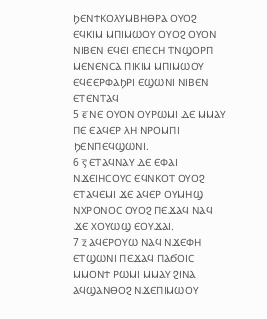ϦⲈⲚϮⲔⲞⲖⲨⲘⲂⲎⲐⲢⲀ ⲞⲨⲞϨ ⲈϤⲔⲒⲘ ⲘⲠⲒⲘⲰⲞⲨ ⲞⲨⲞϨ ⲞⲨⲞⲚ ⲚⲒⲂⲈⲚ ⲈϤⲈⲒ ⲈⲠⲈⲤⲎ ⲦⲚϢⲞⲢⲠ ⲘⲈⲚⲈⲚⲤⲀ ⲠⲒⲔⲒⲘ ⲘⲠⲒⲘⲰⲞⲨ ⲈϤⲈⲈⲢⲪⲀϦⲢⲒ ⲈϢⲰⲚⲒ ⲚⲒⲂⲈⲚ ⲈⲦⲈⲚⲦⲀϤ
5 ⲉ̅ ⲚⲈ ⲞⲨⲞⲚ ⲞⲨⲢⲰⲘⲒ ⲆⲈ ⲘⲘⲀⲨ ⲠⲈ ⲈⲀϤⲈⲢ ⲖⲎ ⲚⲢⲞⲘⲠⲒ ϦⲈⲚⲠⲈϤϢⲰⲚⲒ.
6 ⲋ̅ ⲈⲦⲀϤⲚⲀⲨ ⲆⲈ ⲈⲪⲀⲒ ⲚϪⲈⲒⲎⲤⲞⲨⲤ ⲈϤⲚⲔⲞⲦ ⲞⲨⲞϨ ⲈⲦⲀϤⲈⲘⲒ ϪⲈ ⲀϤⲈⲢ ⲞⲨⲘⲎϢ ⲚⲬⲢⲞⲚⲞⲤ ⲞⲨⲞϨ ⲠⲈϪⲀϤ ⲚⲀϤ ϪⲈ ⲬⲞⲨⲰϢ ⲈⲞⲨϪⲀⲒ.
7 ⲍ̅ ⲀϤⲈⲢⲞⲨⲰ ⲚⲀϤ ⲚϪⲈⲪⲎ ⲈⲦϢⲰⲚⲒ ⲠⲈϪⲀϤ ⲠⲀϬⲞⲒⲤ ⲘⲘⲞⲚϮ ⲢⲰⲘⲒ ⲘⲘⲀⲨ ϨⲒⲚⲀ ⲀϤϢⲀⲚⲐⲞϨ ⲚϪⲈⲠⲒⲘⲰⲞⲨ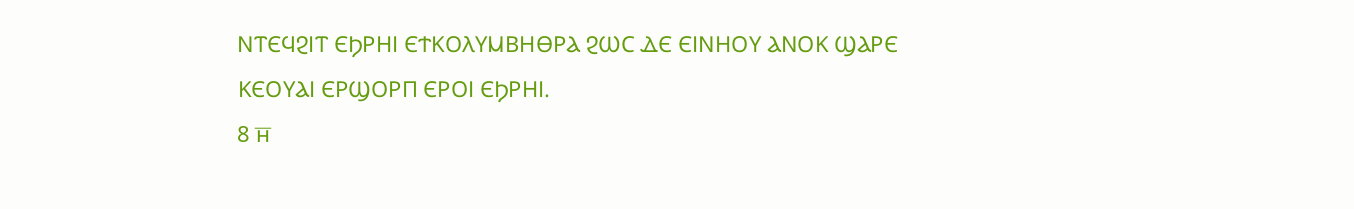ⲚⲦⲈϤϨⲒⲦ ⲈϦⲢⲎⲒ ⲈϮⲔⲞⲖⲨⲘⲂⲎⲐⲢⲀ ϨⲰⲤ ⲆⲈ ⲈⲒⲚⲎⲞⲨ ⲀⲚⲞⲔ ϢⲀⲢⲈ ⲔⲈⲞⲨⲀⲒ ⲈⲢϢⲞⲢⲠ ⲈⲢⲞⲒ ⲈϦⲢⲎⲒ.
8 ⲏ̅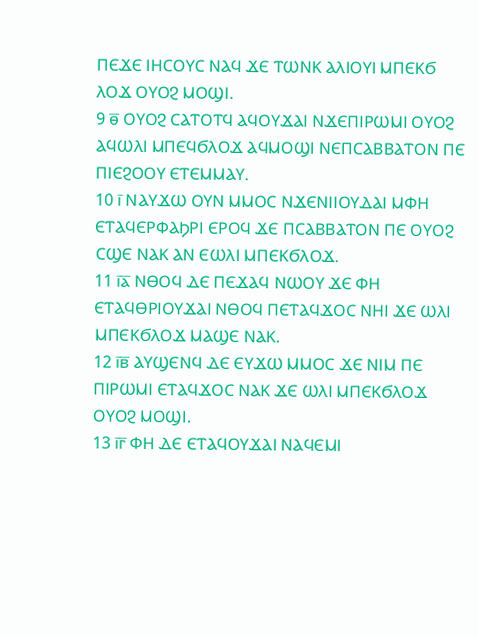ⲠⲈϪⲈ ⲒⲎⲤⲞⲨⲤ ⲚⲀϤ ϪⲈ ⲦⲰⲚⲔ ⲀⲖⲒⲞⲨⲒ ⲘⲠⲈⲔϬ ⲖⲞϪ ⲞⲨⲞϨ ⲘⲞϢⲒ.
9 ⲑ̅ ⲞⲨⲞϨ ⲤⲀⲦⲞⲦϤ ⲀϤⲞⲨϪⲀⲒ ⲚϪⲈⲠⲒⲢⲰⲘⲒ ⲞⲨⲞϨ ⲀϤⲰⲖⲒ ⲘⲠⲈϤϬⲖⲞϪ ⲀϤⲘⲞϢⲒ ⲚⲈⲠⲤⲀⲂⲂⲀⲦⲞⲚ ⲠⲈ ⲠⲒⲈϨⲞⲞⲨ ⲈⲦⲈⲘⲘⲀⲨ.
10 ⲓ̅ ⲚⲀⲨϪⲰ ⲞⲨⲚ ⲘⲘⲞⲤ ⲚϪⲈⲚⲒⲒⲞⲨⲆⲀⲒ ⲘⲪⲎ ⲈⲦⲀϤⲈⲢⲪⲀϦⲢⲒ ⲈⲢⲞϤ ϪⲈ ⲠⲤⲀⲂⲂⲀⲦⲞⲚ ⲠⲈ ⲞⲨⲞϨ ⲤϢⲈ ⲚⲀⲔ ⲀⲚ ⲈⲰⲖⲒ ⲘⲠⲈⲔϬⲖⲞϪ.
11 ⲓ̅ⲁ̅ ⲚⲐⲞϤ ⲆⲈ ⲠⲈϪⲀϤ ⲚⲰⲞⲨ ϪⲈ ⲪⲎ ⲈⲦⲀϤⲐⲢⲒⲞⲨϪⲀⲒ ⲚⲐⲞϤ ⲠⲈⲦⲀϤϪⲞⲤ ⲚⲎⲒ ϪⲈ ⲰⲖⲒ ⲘⲠⲈⲔϬⲖⲞϪ ⲘⲀϢⲈ ⲚⲀⲔ.
12 ⲓ̅ⲃ̅ ⲀⲨϢⲈⲚϤ ⲆⲈ ⲈⲨϪⲰ ⲘⲘⲞⲤ ϪⲈ ⲚⲒⲘ ⲠⲈ ⲠⲒⲢⲰⲘⲒ ⲈⲦⲀϤϪⲞⲤ ⲚⲀⲔ ϪⲈ ⲰⲖⲒ ⲘⲠⲈⲔϬⲖⲞϪ ⲞⲨⲞϨ ⲘⲞϢⲒ.
13 ⲓ̅ⲅ̅ ⲪⲎ ⲆⲈ ⲈⲦⲀϤⲞⲨϪⲀⲒ ⲚⲀϤⲈⲘⲒ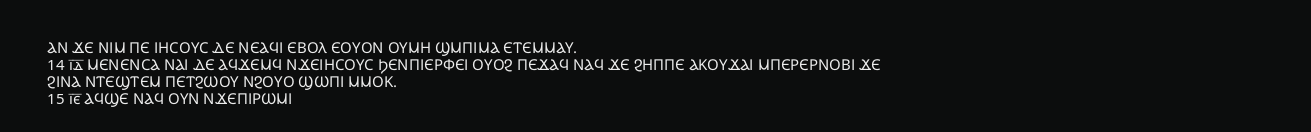ⲀⲚ ϪⲈ ⲚⲒⲘ ⲠⲈ ⲒⲎⲤⲞⲨⲤ ⲆⲈ ⲚⲈⲀϤⲒ ⲈⲂⲞⲖ ⲈⲞⲨⲞⲚ ⲞⲨⲘⲎ ϢⲘⲠⲒⲘⲀ ⲈⲦⲈⲘⲘⲀⲨ.
14 ⲓ̅ⲇ̅ ⲘⲈⲚⲈⲚⲤⲀ ⲚⲀⲒ ⲆⲈ ⲀϤϪⲈⲘϤ ⲚϪⲈⲒⲎⲤⲞⲨⲤ ϦⲈⲚⲠⲒⲈⲢⲪⲈⲒ ⲞⲨⲞϨ ⲠⲈϪⲀϤ ⲚⲀϤ ϪⲈ ϨⲎⲠⲠⲈ ⲀⲔⲞⲨϪⲀⲒ ⲘⲠⲈⲢⲈⲢⲚⲞⲂⲒ ϪⲈ ϨⲒⲚⲀ ⲚⲦⲈϢⲦⲈⲘ ⲠⲈⲦϨⲰⲞⲨ ⲚϨⲞⲨⲞ ϢⲰⲠⲒ ⲘⲘⲞⲔ.
15 ⲓ̅ⲉ̅ ⲀϤϢⲈ ⲚⲀϤ ⲞⲨⲚ ⲚϪⲈⲠⲒⲢⲰⲘⲒ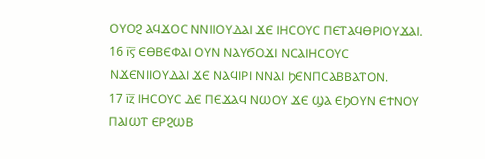ⲞⲨⲞϨ ⲀϤϪⲞⲤ ⲚⲚⲒⲒⲞⲨⲆⲀⲒ ϪⲈ ⲒⲎⲤⲞⲨⲤ ⲠⲈⲦⲀϤⲐⲢⲒⲞⲨϪⲀⲒ.
16 ⲓ̅ⲋ̅ ⲈⲐⲂⲈⲪⲀⲒ ⲞⲨⲚ ⲚⲀⲨϬⲞϪⲒ ⲚⲤⲀⲒⲎⲤⲞⲨⲤ ⲚϪⲈⲚⲒⲒⲞⲨⲆⲀⲒ ϪⲈ ⲚⲀϤⲒⲢⲒ ⲚⲚⲀⲒ ϦⲈⲚⲠⲤⲀⲂⲂⲀⲦⲞⲚ.
17 ⲓ̅ⲍ̅ ⲒⲎⲤⲞⲨⲤ ⲆⲈ ⲠⲈϪⲀϤ ⲚⲰⲞⲨ ϪⲈ ϢⲀ ⲈϦⲞⲨⲚ ⲈϮⲚⲞⲨ ⲠⲀⲒⲰⲦ ⲈⲢϨⲰⲂ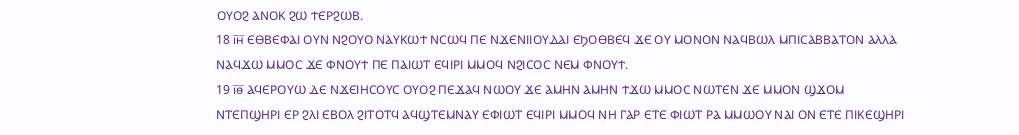ⲞⲨⲞϨ ⲀⲚⲞⲔ ϨⲰ ϮⲈⲢϨⲰⲂ.
18 ⲓ̅ⲏ̅ ⲈⲐⲂⲈⲪⲀⲒ ⲞⲨⲚ ⲚϨⲞⲨⲞ ⲚⲀⲨⲔⲰϮ ⲚⲤⲰϤ ⲠⲈ ⲚϪⲈⲚⲒⲒⲞⲨⲆⲀⲒ ⲈϦⲞⲐⲂⲈϤ ϪⲈ ⲞⲨ ⲘⲞⲚⲞⲚ ⲚⲀϤⲂⲰⲖ ⲘⲠⲒⲤⲀⲂⲂⲀⲦⲞⲚ ⲀⲖⲖⲀ ⲚⲀϤϪⲰ ⲘⲘⲞⲤ ϪⲈ ⲪⲚⲞⲨϮ ⲠⲈ ⲠⲀⲒⲰⲦ ⲈϤⲒⲢⲒ ⲘⲘⲞϤ ⲚϨⲒⲤⲞⲤ ⲚⲈⲘ ⲪⲚⲞⲨϮ.
19 ⲓ̅ⲑ̅ ⲀϤⲈⲢⲞⲨⲰ ⲆⲈ ⲚϪⲈⲒⲎⲤⲞⲨⲤ ⲞⲨⲞϨ ⲠⲈϪⲀϤ ⲚⲰⲞⲨ ϪⲈ ⲀⲘⲎⲚ ⲀⲘⲎⲚ ϮϪⲰ ⲘⲘⲞⲤ ⲚⲰⲦⲈⲚ ϪⲈ ⲘⲘⲞⲚ ϢϪⲞⲘ ⲚⲦⲈⲠϢⲎⲢⲒ ⲈⲢ ϨⲖⲒ ⲈⲂⲞⲖ ϨⲒⲦⲞⲦϤ ⲀϤϢⲦⲈⲘⲚⲀⲨ ⲈⲪⲒⲰⲦ ⲈϤⲒⲢⲒ ⲘⲘⲞϤ ⲚⲎ ⲄⲀⲢ ⲈⲦⲈ ⲪⲒⲰⲦ ⲢⲀ ⲘⲘⲰⲞⲨ ⲚⲀⲒ ⲞⲚ ⲈⲦⲈ ⲠⲒⲔⲈϢⲎⲢⲒ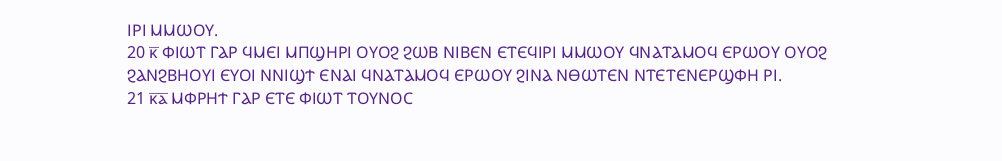ⲒⲢⲒ ⲘⲘⲰⲞⲨ.
20 ⲕ̅ ⲪⲒⲰⲦ ⲄⲀⲢ ϤⲘⲈⲒ ⲘⲠϢⲎⲢⲒ ⲞⲨⲞϨ ϨⲰⲂ ⲚⲒⲂⲈⲚ ⲈⲦⲈϤⲒⲢⲒ ⲘⲘⲰⲞⲨ ϤⲚⲀⲦⲀⲘⲞϤ ⲈⲢⲰⲞⲨ ⲞⲨⲞϨ ϨⲀⲚϨⲂⲎⲞⲨⲒ ⲈⲨⲞⲒ ⲚⲚⲒϢϮ ⲈⲚⲀⲒ ϤⲚⲀⲦⲀⲘⲞϤ ⲈⲢⲰⲞⲨ ϨⲒⲚⲀ ⲚⲐⲰⲦⲈⲚ ⲚⲦⲈⲦⲈⲚⲈⲢϢⲪⲎ ⲢⲒ.
21 ⲕ̅ⲁ̅ ⲘⲪⲢⲎϮ ⲄⲀⲢ ⲈⲦⲈ ⲪⲒⲰⲦ ⲦⲞⲨⲚⲞⲤ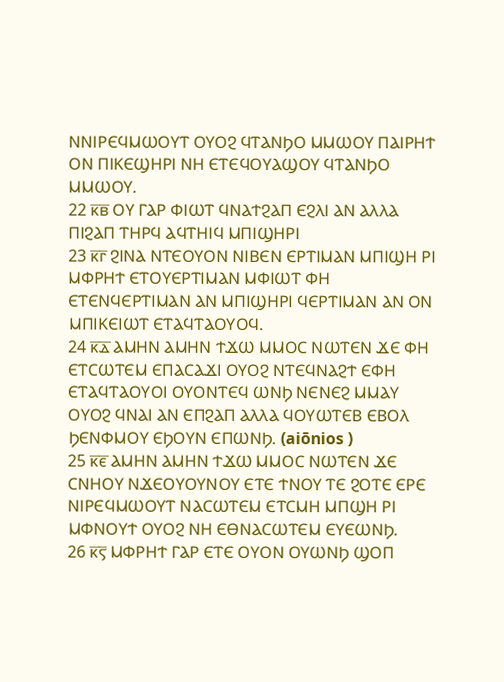ⲚⲚⲒⲢⲈϤⲘⲰⲞⲨⲦ ⲞⲨⲞϨ ϤⲦⲀⲚϦⲞ ⲘⲘⲰⲞⲨ ⲠⲀⲒⲢⲎϮ ⲞⲚ ⲠⲒⲔⲈϢⲎⲢⲒ ⲚⲎ ⲈⲦⲈϤⲞⲨⲀϢⲞⲨ ϤⲦⲀⲚϦⲞ ⲘⲘⲰⲞⲨ.
22 ⲕ̅ⲃ̅ ⲞⲨ ⲄⲀⲢ ⲪⲒⲰⲦ ϤⲚⲀϮϨⲀⲠ ⲈϨⲖⲒ ⲀⲚ ⲀⲖⲖⲀ ⲠⲒϨⲀⲠ ⲦⲎⲢϤ ⲀϤⲦⲎⲒϤ ⲘⲠⲒϢⲎⲢⲒ
23 ⲕ̅ⲅ̅ ϨⲒⲚⲀ ⲚⲦⲈⲞⲨⲞⲚ ⲚⲒⲂⲈⲚ ⲈⲢⲦⲒⲘⲀⲚ ⲘⲠⲒϢⲎ ⲢⲒ ⲘⲪⲢⲎϮ ⲈⲦⲞⲨⲈⲢⲦⲒⲘⲀⲚ ⲘⲪⲒⲰⲦ ⲪⲎ ⲈⲦⲈⲚϤⲈⲢⲦⲒⲘⲀⲚ ⲀⲚ ⲘⲠⲒϢⲎⲢⲒ ϤⲈⲢⲦⲒⲘⲀⲚ ⲀⲚ ⲞⲚ ⲘⲠⲒⲔⲈⲒⲰⲦ ⲈⲦⲀϤⲦⲀⲞⲨⲞϤ.
24 ⲕ̅ⲇ̅ ⲀⲘⲎⲚ ⲀⲘⲎⲚ ϮϪⲰ ⲘⲘⲞⲤ ⲚⲰⲦⲈⲚ ϪⲈ ⲪⲎ ⲈⲦⲤⲰⲦⲈⲘ ⲈⲠⲀⲤⲀϪⲒ ⲞⲨⲞϨ ⲚⲦⲈϤⲚⲀϨϮ ⲈⲪⲎ ⲈⲦⲀϤⲦⲀⲞⲨⲞⲒ ⲞⲨⲞⲚⲦⲈϤ ⲰⲚϦ ⲚⲈⲚⲈϨ ⲘⲘⲀⲨ ⲞⲨⲞϨ ϤⲚⲀⲒ ⲀⲚ ⲈⲠϨⲀⲠ ⲀⲖⲖⲀ ϤⲞⲨⲰⲦⲈⲂ ⲈⲂⲞⲖ ϦⲈⲚⲪⲘⲞⲨ ⲈϦⲞⲨⲚ ⲈⲠⲰⲚϦ. (aiōnios )
25 ⲕ̅ⲉ̅ ⲀⲘⲎⲚ ⲀⲘⲎⲚ ϮϪⲰ ⲘⲘⲞⲤ ⲚⲰⲦⲈⲚ ϪⲈ ⲤⲚⲎⲞⲨ ⲚϪⲈⲞⲨⲞⲨⲚⲞⲨ ⲈⲦⲈ ϮⲚⲞⲨ ⲦⲈ ϨⲞⲦⲈ ⲈⲢⲈ ⲚⲒⲢⲈϤⲘⲰⲞⲨⲦ ⲚⲀⲤⲰⲦⲈⲘ ⲈⲦⲤⲘⲎ ⲘⲠϢⲎ ⲢⲒ ⲘⲪⲚⲞⲨϮ ⲞⲨⲞϨ ⲚⲎ ⲈⲐⲚⲀⲤⲰⲦⲈⲘ ⲈⲨⲈⲰⲚϦ.
26 ⲕ̅ⲋ̅ ⲘⲪⲢⲎϮ ⲄⲀⲢ ⲈⲦⲈ ⲞⲨⲞⲚ ⲞⲨⲰⲚϦ ϢⲞⲠ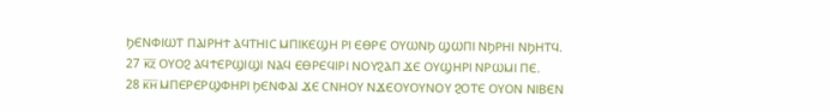ϦⲈⲚⲪⲒⲰⲦ ⲠⲀⲒⲢⲎϮ ⲀϤⲦⲎⲒⲤ ⲘⲠⲒⲔⲈϢⲎ ⲢⲒ ⲈⲐⲢⲈ ⲞⲨⲰⲚϦ ϢⲰⲠⲒ ⲚϦⲢⲎⲒ ⲚϦⲎⲦϤ.
27 ⲕ̅ⲍ̅ ⲞⲨⲞϨ ⲀϤϮⲈⲢϢⲒϢⲒ ⲚⲀϤ ⲈⲐⲢⲈϤⲒⲢⲒ ⲚⲞⲨϨⲀⲠ ϪⲈ ⲞⲨϢⲎⲢⲒ ⲚⲢⲰⲘⲒ ⲠⲈ.
28 ⲕ̅ⲏ̅ ⲘⲠⲈⲢⲈⲢϢⲪⲎⲢⲒ ϦⲈⲚⲪⲀⲒ ϪⲈ ⲤⲚⲎⲞⲨ ⲚϪⲈⲞⲨⲞⲨⲚⲞⲨ ϨⲞⲦⲈ ⲞⲨⲞⲚ ⲚⲒⲂⲈⲚ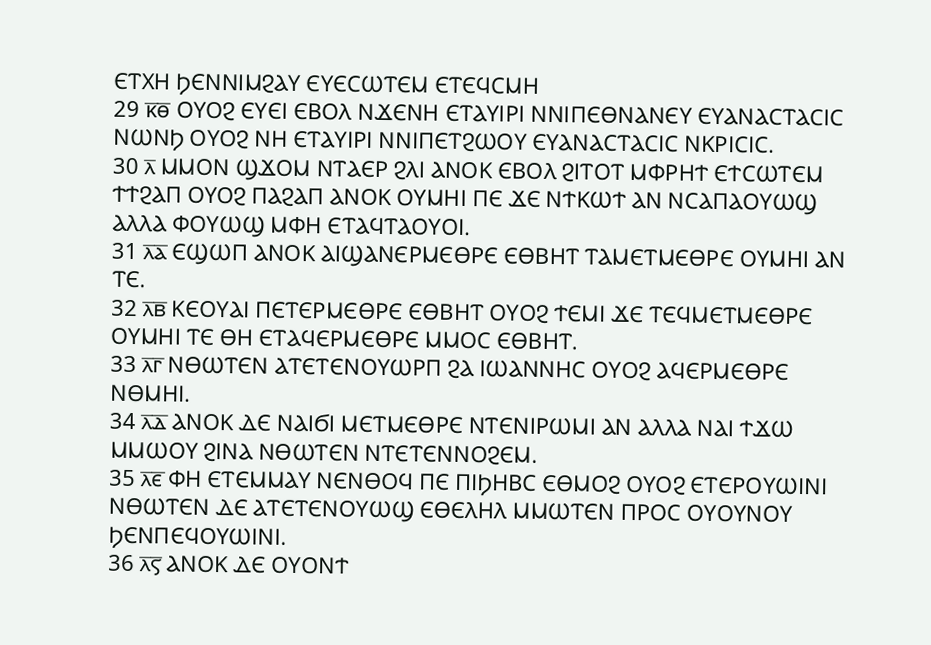ⲈⲦⲬⲎ ϦⲈⲚⲚⲒⲘϨⲀⲨ ⲈⲨⲈⲤⲰⲦⲈⲘ ⲈⲦⲈϤⲤⲘⲎ
29 ⲕ̅ⲑ̅ ⲞⲨⲞϨ ⲈⲨⲈⲒ ⲈⲂⲞⲖ ⲚϪⲈⲚⲎ ⲈⲦⲀⲨⲒⲢⲒ ⲚⲚⲒⲠⲈⲐⲚⲀⲚⲈⲨ ⲈⲨⲀⲚⲀⲤⲦⲀⲤⲒⲤ ⲚⲰⲚϦ ⲞⲨⲞϨ ⲚⲎ ⲈⲦⲀⲨⲒⲢⲒ ⲚⲚⲒⲠⲈⲦϨⲰⲞⲨ ⲈⲨⲀⲚⲀⲤⲦⲀⲤⲒⲤ ⲚⲔⲢⲒⲤⲒⲤ.
30 ⲗ̅ ⲘⲘⲞⲚ ϢϪⲞⲘ ⲚⲦⲀⲈⲢ ϨⲖⲒ ⲀⲚⲞⲔ ⲈⲂⲞⲖ ϨⲒⲦⲞⲦ ⲘⲪⲢⲎϮ ⲈϮⲤⲰⲦⲈⲘ ϮϮϨⲀⲠ ⲞⲨⲞϨ ⲠⲀϨⲀⲠ ⲀⲚⲞⲔ ⲞⲨⲘⲎⲒ ⲠⲈ ϪⲈ ⲚϮⲔⲰϮ ⲀⲚ ⲚⲤⲀⲠⲀⲞⲨⲰϢ ⲀⲖⲖⲀ ⲪⲞⲨⲰϢ ⲘⲪⲎ ⲈⲦⲀϤⲦⲀⲞⲨⲞⲒ.
31 ⲗ̅ⲁ̅ ⲈϢⲰⲠ ⲀⲚⲞⲔ ⲀⲒϢⲀⲚⲈⲢⲘⲈⲐⲢⲈ ⲈⲐⲂⲎⲦ ⲦⲀⲘⲈⲦⲘⲈⲐⲢⲈ ⲞⲨⲘⲎⲒ ⲀⲚ ⲦⲈ.
32 ⲗ̅ⲃ̅ ⲔⲈⲞⲨⲀⲒ ⲠⲈⲦⲈⲢⲘⲈⲐⲢⲈ ⲈⲐⲂⲎⲦ ⲞⲨⲞϨ ϮⲈⲘⲒ ϪⲈ ⲦⲈϤⲘⲈⲦⲘⲈⲐⲢⲈ ⲞⲨⲘⲎⲒ ⲦⲈ ⲐⲎ ⲈⲦⲀϤⲈⲢⲘⲈⲐⲢⲈ ⲘⲘⲞⲤ ⲈⲐⲂⲎⲦ.
33 ⲗ̅ⲅ̅ ⲚⲐⲰⲦⲈⲚ ⲀⲦⲈⲦⲈⲚⲞⲨⲰⲢⲠ ϨⲀ ⲒⲰⲀⲚⲚⲎⲤ ⲞⲨⲞϨ ⲀϤⲈⲢⲘⲈⲐⲢⲈ ⲚⲐⲘⲎⲒ.
34 ⲗ̅ⲇ̅ ⲀⲚⲞⲔ ⲆⲈ ⲚⲀⲒϬⲒ ⲘⲈⲦⲘⲈⲐⲢⲈ ⲚⲦⲈⲚⲒⲢⲰⲘⲒ ⲀⲚ ⲀⲖⲖⲀ ⲚⲀⲒ ϮϪⲰ ⲘⲘⲰⲞⲨ ϨⲒⲚⲀ ⲚⲐⲰⲦⲈⲚ ⲚⲦⲈⲦⲈⲚⲚⲞϨⲈⲘ.
35 ⲗ̅ⲉ̅ ⲪⲎ ⲈⲦⲈⲘⲘⲀⲨ ⲚⲈⲚⲐⲞϤ ⲠⲈ ⲠⲒϦⲎⲂⲤ ⲈⲐⲘⲞϨ ⲞⲨⲞϨ ⲈⲦⲈⲢⲞⲨⲰⲒⲚⲒ ⲚⲐⲰⲦⲈⲚ ⲆⲈ ⲀⲦⲈⲦⲈⲚⲞⲨⲰϢ ⲈⲐⲈⲖⲎⲖ ⲘⲘⲰⲦⲈⲚ ⲠⲢⲞⲤ ⲞⲨⲞⲨⲚⲞⲨ ϦⲈⲚⲠⲈϤⲞⲨⲰⲒⲚⲒ.
36 ⲗ̅ⲋ̅ ⲀⲚⲞⲔ ⲆⲈ ⲞⲨⲞⲚϮ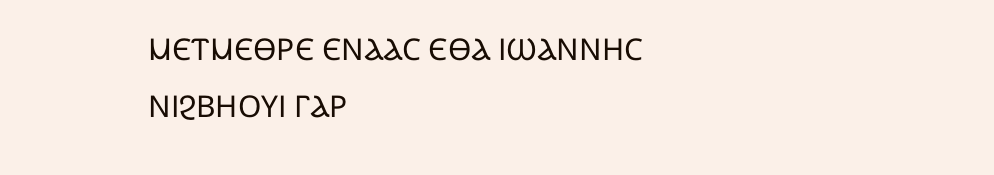ⲘⲈⲦⲘⲈⲐⲢⲈ ⲈⲚⲀⲀⲤ ⲈⲐⲀ ⲒⲰⲀⲚⲚⲎⲤ ⲚⲒϨⲂⲎⲞⲨⲒ ⲄⲀⲢ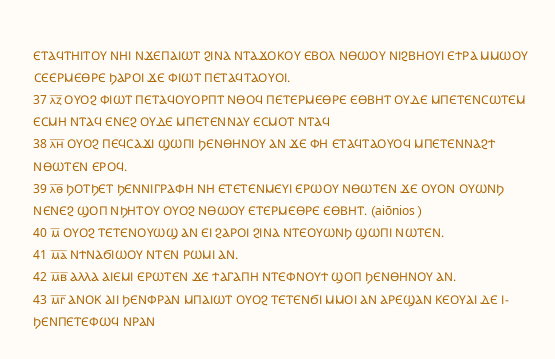ⲈⲦⲀϤⲦⲎⲒⲦⲞⲨ ⲚⲎⲒ ⲚϪⲈⲠⲀⲒⲰⲦ ϨⲒⲚⲀ ⲚⲦⲀϪⲞⲔⲞⲨ ⲈⲂⲞⲖ ⲚⲐⲰⲞⲨ ⲚⲒϨⲂⲎⲞⲨⲒ ⲈϮⲢⲀ ⲘⲘⲰⲞⲨ ⲤⲈⲈⲢⲘⲈⲐⲢⲈ ϦⲀⲢⲞⲒ ϪⲈ ⲪⲒⲰⲦ ⲠⲈⲦⲀϤⲦⲀⲞⲨⲞⲒ.
37 ⲗ̅ⲍ̅ ⲞⲨⲞϨ ⲪⲒⲰⲦ ⲠⲈⲦⲀϤⲞⲨⲞⲢⲠⲦ ⲚⲐⲞϤ ⲠⲈⲦⲈⲢⲘⲈⲐⲢⲈ ⲈⲐⲂⲎⲦ ⲞⲨⲆⲈ ⲘⲠⲈⲦⲈⲚⲤⲰⲦⲈⲘ ⲈⲤⲘⲎ ⲚⲦⲀϤ ⲈⲚⲈϨ ⲞⲨⲆⲈ ⲘⲠⲈⲦⲈⲚⲚⲀⲨ ⲈⲤⲘⲞⲦ ⲚⲦⲀϤ
38 ⲗ̅ⲏ̅ ⲞⲨⲞϨ ⲠⲈϤⲤⲀϪⲒ ϢⲰⲠⲒ ϦⲈⲚⲐⲎⲚⲞⲨ ⲀⲚ ϪⲈ ⲪⲎ ⲈⲦⲀϤⲦⲀⲞⲨⲞϤ ⲘⲠⲈⲦⲈⲚⲚⲀϨϮ ⲚⲐⲰⲦⲈⲚ ⲈⲢⲞϤ.
39 ⲗ̅ⲑ̅ ϦⲞⲦϦⲈⲦ ϦⲈⲚⲚⲒⲄⲢⲀⲪⲎ ⲚⲎ ⲈⲦⲈⲦⲈⲚⲘⲈⲨⲒ ⲈⲢⲰⲞⲨ ⲚⲐⲰⲦⲈⲚ ϪⲈ ⲞⲨⲞⲚ ⲞⲨⲰⲚϦ ⲚⲈⲚⲈϨ ϢⲞⲠ ⲚϦⲎⲦⲞⲨ ⲞⲨⲞϨ ⲚⲐⲰⲞⲨ ⲈⲦⲈⲢⲘⲈⲐⲢⲈ ⲈⲐⲂⲎⲦ. (aiōnios )
40 ⲙ̅ ⲞⲨⲞϨ ⲦⲈⲦⲈⲚⲞⲨⲰϢ ⲀⲚ ⲈⲒ ϨⲀⲢⲞⲒ ϨⲒⲚⲀ ⲚⲦⲈⲞⲨⲰⲚϦ ϢⲰⲠⲒ ⲚⲰⲦⲈⲚ.
41 ⲙ̅ⲁ̅ ⲚϮⲚⲀϬⲒⲰⲞⲨ ⲚⲦⲈⲚ ⲢⲰⲘⲒ ⲀⲚ.
42 ⲙ̅ⲃ̅ ⲀⲖⲖⲀ ⲀⲒⲈⲘⲒ ⲈⲢⲰⲦⲈⲚ ϪⲈ ϮⲀⲄⲀⲠⲎ ⲚⲦⲈⲪⲚⲞⲨϮ ϢⲞⲠ ϦⲈⲚⲐⲎⲚⲞⲨ ⲀⲚ.
43 ⲙ̅ⲅ̅ ⲀⲚⲞⲔ ⲀⲒⲒ ϦⲈⲚⲪⲢⲀⲚ ⲘⲠⲀⲒⲰⲦ ⲞⲨⲞϨ ⲦⲈⲦⲈⲚϬⲒ ⲘⲘⲞⲒ ⲀⲚ ⲀⲢⲈϢⲀⲚ ⲔⲈⲞⲨⲀⲒ ⲆⲈ Ⲓ- ϦⲈⲚⲠⲈⲦⲈⲪⲰϤ ⲚⲢⲀⲚ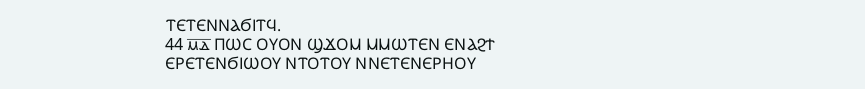ⲦⲈⲦⲈⲚⲚⲀϬⲒⲦϤ.
44 ⲙ̅ⲇ̅ ⲠⲰⲤ ⲞⲨⲞⲚ ϢϪⲞⲘ ⲘⲘⲰⲦⲈⲚ ⲈⲚⲀϨϮ ⲈⲢⲈⲦⲈⲚϬⲒⲰⲞⲨ ⲚⲦⲞⲦⲞⲨ ⲚⲚⲈⲦⲈⲚⲈⲢⲎⲞⲨ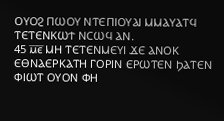ⲞⲨⲞϨ ⲠⲰⲞⲨ ⲚⲦⲈⲠⲒⲞⲨⲀⲒ ⲘⲘⲀⲨⲀⲦϤ ⲦⲈⲦⲈⲚⲔⲰϮ ⲚⲤⲰϤ ⲀⲚ.
45 ⲙ̅ⲉ̅ ⲘⲎ ⲦⲈⲦⲈⲚⲘⲈⲨⲒ ϪⲈ ⲀⲚⲞⲔ ⲈⲐⲚⲀⲈⲢⲔⲀⲦⲎ ⲄⲞⲢⲒⲚ ⲈⲢⲰⲦⲈⲚ ϦⲀⲦⲈⲚ ⲪⲒⲰⲦ ⲞⲨⲞⲚ ⲪⲎ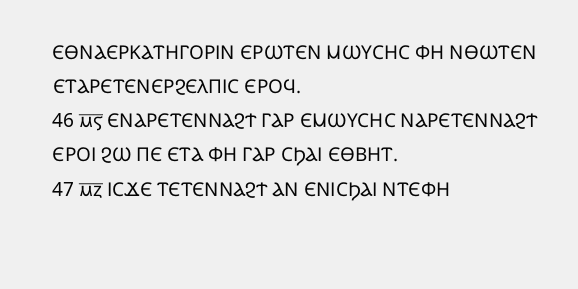ⲈⲐⲚⲀⲈⲢⲔⲀⲦⲎⲄⲞⲢⲒⲚ ⲈⲢⲰⲦⲈⲚ ⲘⲰⲨⲤⲎⲤ ⲪⲎ ⲚⲐⲰⲦⲈⲚ ⲈⲦⲀⲢⲈⲦⲈⲚⲈⲢϨⲈⲖⲠⲒⲤ ⲈⲢⲞϤ.
46 ⲙ̅ⲋ̅ ⲈⲚⲀⲢⲈⲦⲈⲚⲚⲀϨϮ ⲄⲀⲢ ⲈⲘⲰⲨⲤⲎⲤ ⲚⲀⲢⲈⲦⲈⲚⲚⲀϨϮ ⲈⲢⲞⲒ ϨⲰ ⲠⲈ ⲈⲦⲀ ⲪⲎ ⲄⲀⲢ ⲤϦⲀⲒ ⲈⲐⲂⲎⲦ.
47 ⲙ̅ⲍ̅ ⲒⲤϪⲈ ⲦⲈⲦⲈⲚⲚⲀϨϮ ⲀⲚ ⲈⲚⲒⲤϦⲀⲒ ⲚⲦⲈⲪⲎ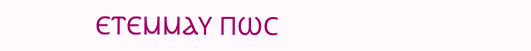ⲈⲦⲈⲘⲘⲀⲨ ⲠⲰⲤ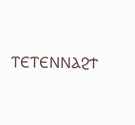ⲦⲈⲦⲈⲚⲚⲀϨϮ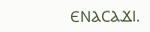ⲈⲚⲀⲤⲀϪⲒ.